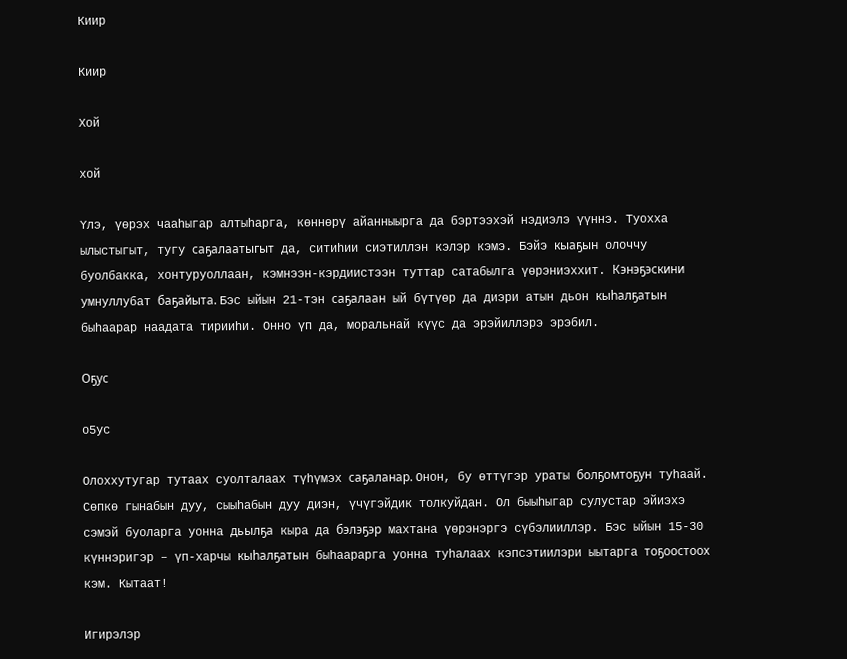Киир

Киир

Хой

хой

Үлэ, үөрэх чааһыгар алтыһарга, көннөрү айанныырга да бэртээхэй нэдиэлэ үүннэ. Туохха ылыстыгыт, тугу саҕалаатыгыт да, ситиһии сиэтиллэн кэлэр кэмэ. Бэйэ кыаҕын олоччу буолбакка, хонтуруоллаан, кэмнээн-кэрдиистээн туттар сатабылга үөрэниэххит. Кэнэҕэскини умнуллубат баҕайыта. Бэс ыйын 21-тэн саҕалаан ый бүтүөр да диэри атын дьон кыһалҕатын быһаарар наадата тирииһи. Онно үп да, моральнай күүс да эрэйиллэрэ эрэбил.

Оҕус

о5ус

Олоххутугар тутаах суолталаах түһүмэх саҕаланар. Онон, бу өттүгэр ураты болҕомтоҕун туһаай. Сөпкө гынабын дуу, сыыһабын дуу диэн, үчүгэйдик толкуйдан. Ол быыһыгар сулустар эйиэхэ сэмэй буоларга уонна дьылҕа кыра да бэлэҕэр махтана үөрэнэргэ сүбэлииллэр. Бэс ыйын 15-30 күннэригэр – үп-харчы кыһалҕатын быһаарарга уонна туһалаах кэпсэтиилэри ыытарга тоҕоостоох кэм. Кытаат!

Игирэлэр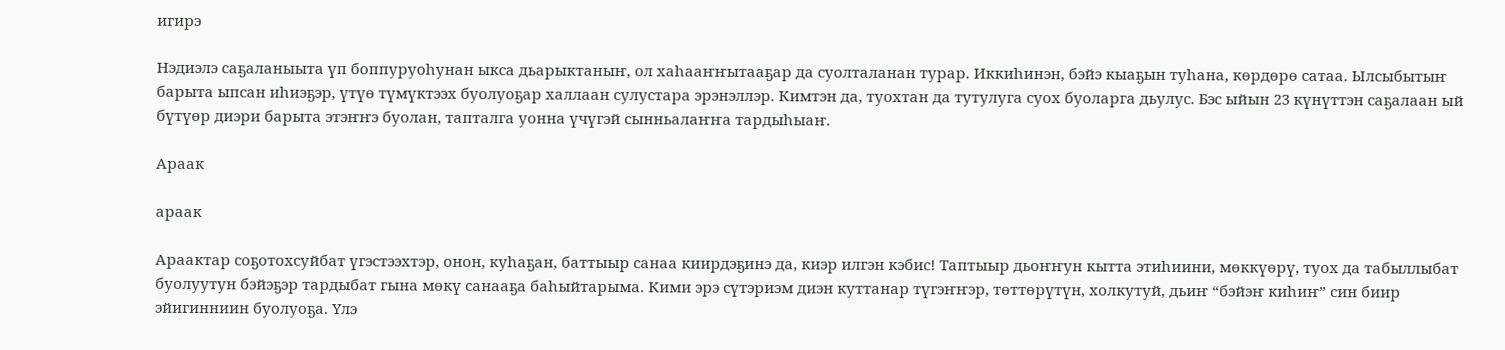игирэ

Нэдиэлэ саҕаланыыта үп боппуруоһунан ыкса дьарыктаныҥ, ол хаһааҥҥытааҕар да суолталанан турар. Иккиһинэн, бэйэ кыаҕын туһана, көрдөрө сатаа. Ылсыбытыҥ барыта ыпсан иһиэҕэр, үтүө түмүктээх буолуоҕар халлаан сулустара эрэнэллэр. Кимтэн да, туохтан да тутулуга суох буоларга дьулус. Бэс ыйын 23 күнүттэн саҕалаан ый бүтүөр диэри барыта этэҥҥэ буолан, тапталга уонна үчүгэй сынньалаҥҥа тардыһыаҥ.

Араак

араак

Араактар соҕотохсуйбат үгэстээхтэр, онон, куһаҕан, баттыыр санаа киирдэҕинэ да, киэр илгэн кэбис! Таптыыр дьоҥҥун кытта этиһиини, мөккүөрү, туох да табыллыбат буолуутун бэйэҕэр тардыбат гына мөкү санааҕа баһыйтарыма. Кими эрэ сүтэриэм диэн куттанар түгэҥҥэр, төттөрүтүн, холкутуй, дьиҥ “бэйэҥ киһиҥ” син биир эйигинниин буолуоҕа. Үлэ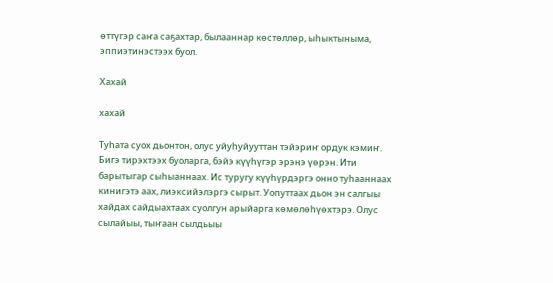өттүгэр саҥа саҕахтар, былааннар көстөллөр, ыһыктыныма, эппиэтинэстээх буол.

Хахай

хахай

Туһата суох дьонтон, олус уйуһуйууттан тэйэриҥ ордук кэмиҥ. Бигэ тирэхтээх буоларга, бэйэ күүһүгэр эрэнэ үөрэн. Ити барытыгар сыһыаннаах. Ис туругу күүһүрдэргэ онно туһааннаах кинигэтэ аах, лиэксийэлэргэ сырыт. Уопуттаах дьон эн салгыы хайдах сайдыахтаах суолгун арыйарга көмөлөһүөхтэрэ. Олус сылайыы, тыҥаан сылдьыы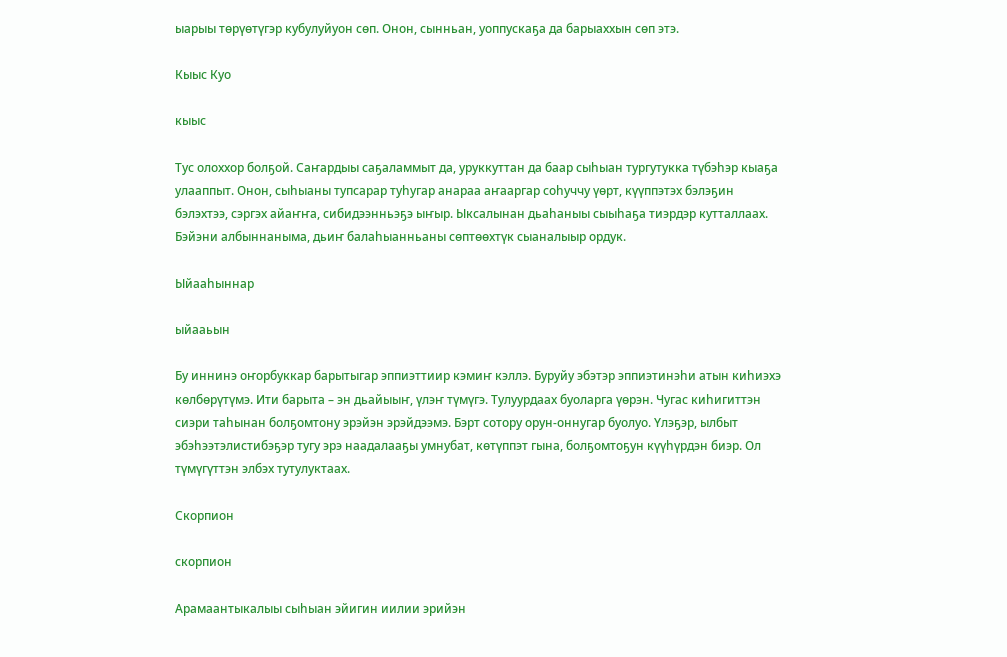ыарыы төрүөтүгэр кубулуйуон сөп. Онон, сынньан, уоппускаҕа да барыаххын сөп этэ.

Кыыс Куо

кыыс

Тус олоххор болҕой. Саҥардыы саҕаламмыт да, уруккуттан да баар сыһыан тургутукка түбэһэр кыаҕа улааппыт. Онон, сыһыаны тупсарар туһугар анараа аҥааргар соһуччу үөрт, күүппэтэх бэлэҕин бэлэхтээ, сэргэх айаҥҥа, сибидээнньэҕэ ыҥыр. Ыксалынан дьаһаныы сыыһаҕа тиэрдэр кутталлаах. Бэйэни албыннаныма, дьиҥ балаһыанньаны сөптөөхтүк сыаналыыр ордук.

Ыйааһыннар

ыйааьын

Бу иннинэ оҥорбуккар барытыгар эппиэттиир кэмиҥ кэллэ. Буруйу эбэтэр эппиэтинэһи атын киһиэхэ көлбөрүтүмэ. Ити барыта – эн дьайыыҥ, үлэҥ түмүгэ. Тулуурдаах буоларга үөрэн. Чугас киһигиттэн сиэри таһынан болҕомтону эрэйэн эрэйдээмэ. Бэрт сотору орун-оннугар буолуо. Үлэҕэр, ылбыт эбэһээтэлистибэҕэр тугу эрэ наадалааҕы умнубат, көтүппэт гына, болҕомтоҕун күүһүрдэн биэр. Ол түмүгүттэн элбэх тутулуктаах.

Скорпион

скорпион

Арамаантыкалыы сыһыан эйигин иилии эрийэн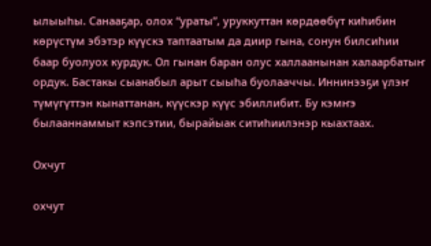ылыыһы. Санааҕар, олох “ураты”, уруккуттан көрдөөбүт киһибин көрүстүм эбэтэр күүскэ таптаатым да диир гына, сонун билсиһии баар буолуох курдук. Ол гынан баран олус халлаанынан халаарбатыҥ ордук. Бастакы сыанабыл арыт сыыһа буолааччы. Иннинээҕи үлэҥ түмүгүттэн кынаттанан, күүскэр күүс эбиллибит. Бу кэмҥэ былааннаммыт кэпсэтии, бырайыак ситиһиилэнэр кыахтаах.

Охчут

охчут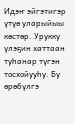Идэҥ эйгэтигэр үтүө уларыйыы көстөр. Урукку үлэҕин хаттаан туһанар түгэн тосхойууһу. Бу өрөбүлгэ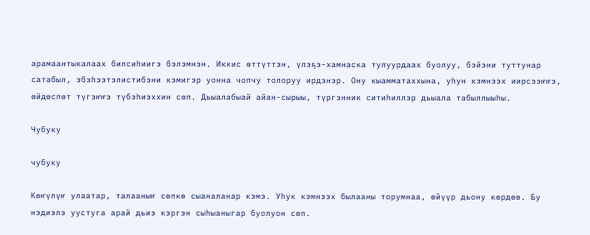арамаантыкалаах билсиһиигэ бэлэмнэн. Иккис өттүттэн, үлэҕэ-хамнаска тулуурдаах буолуу, бэйэни туттунар сатабыл, эбэһээтэлистибэни кэмигэр уонна чопчу толоруу ирдэнэр. Ону кыамматаххына, уһун кэмнээх иирсээҥҥэ, өйдөспөт түгэҥҥэ түбэһиэххин сөп. Дьыалабыай айан-сырыы, түргэнник ситиһиллэр дьыала табыллыыһы.

Чубуку

чубуку

Көҥүлүҥ улаатар, талааныҥ сөпкө сыаналанар кэмэ. Уһук кэмнээх былааны торумнаа, өйүүр дьону көрдөө. Бу нэдиэлэ уустуга арай дьиэ кэргэн сыһыаныгар буолуон сөп.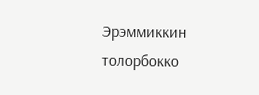Эрэммиккин толорбокко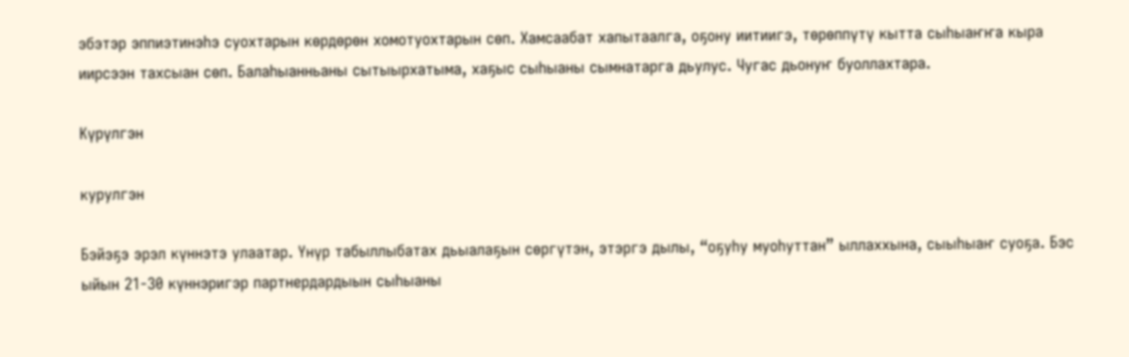эбэтэр эппиэтинэһэ суохтарын көрдөрөн хомотуохтарын сөп. Хамсаабат хапытаалга, оҕону иитиигэ, төрөппүтү кытта сыһыаҥҥа кыра иирсээн тахсыан сөп. Балаһыанньаны сытыырхатыма, хаҕыс сыһыаны сымнатарга дьулус. Чугас дьонуҥ буоллахтара.

Күрүлгэн

курулгэн

Бэйэҕэ эрэл күннэтэ улаатар. Үнүр табыллыбатах дьыалаҕын сөргүтэн, этэргэ дылы, “оҕуһу муоһуттан” ыллаххына, сыыһыаҥ суоҕа. Бэс ыйын 21-30 күннэригэр партнердардыын сыһыаны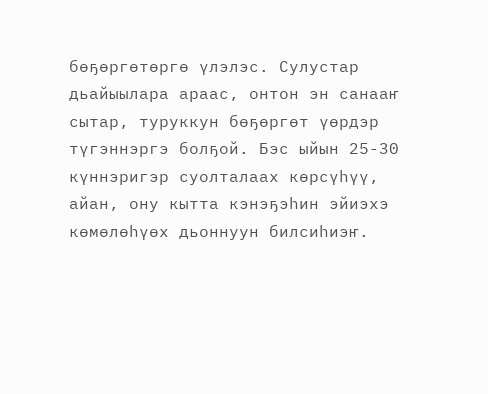бөҕөргөтөргө үлэлэс. Сулустар дьайыылара араас, онтон эн санааҥ сытар, туруккун бөҕөргөт үөрдэр түгэннэргэ болҕой. Бэс ыйын 25-30 күннэригэр суолталаах көрсүһүү, айан, ону кытта кэнэҕэһин эйиэхэ көмөлөһүөх дьоннуун билсиһиэҥ.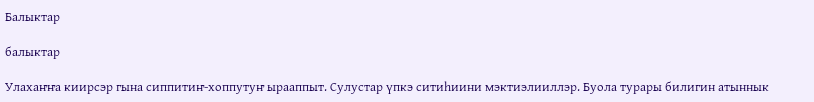Балыктар

балыктар

Улахаҥҥа киирсэр гына сиппитиҥ-хоппутуҥ ырааппыт. Сулустар үпкэ ситиһиини мэктиэлииллэр. Буола турары билигин атыннык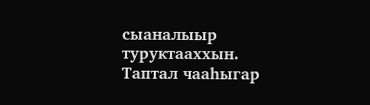сыаналыыр туруктааххын. Таптал чааһыгар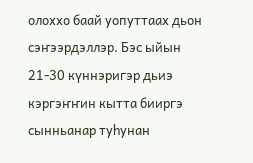олоххо баай уопуттаах дьон сэҥээрдэллэр. Бэс ыйын 21-30 күннэригэр дьиэ кэргэҥҥин кытта бииргэ сынньанар туһунан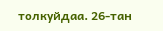толкуйдаа. 26-тан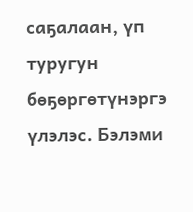саҕалаан, үп туругун бөҕөргөтүнэргэ үлэлэс. Бэлэми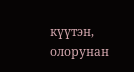күүтэн, олорунан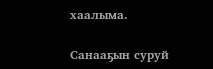хаалыма.

Санааҕын суруй